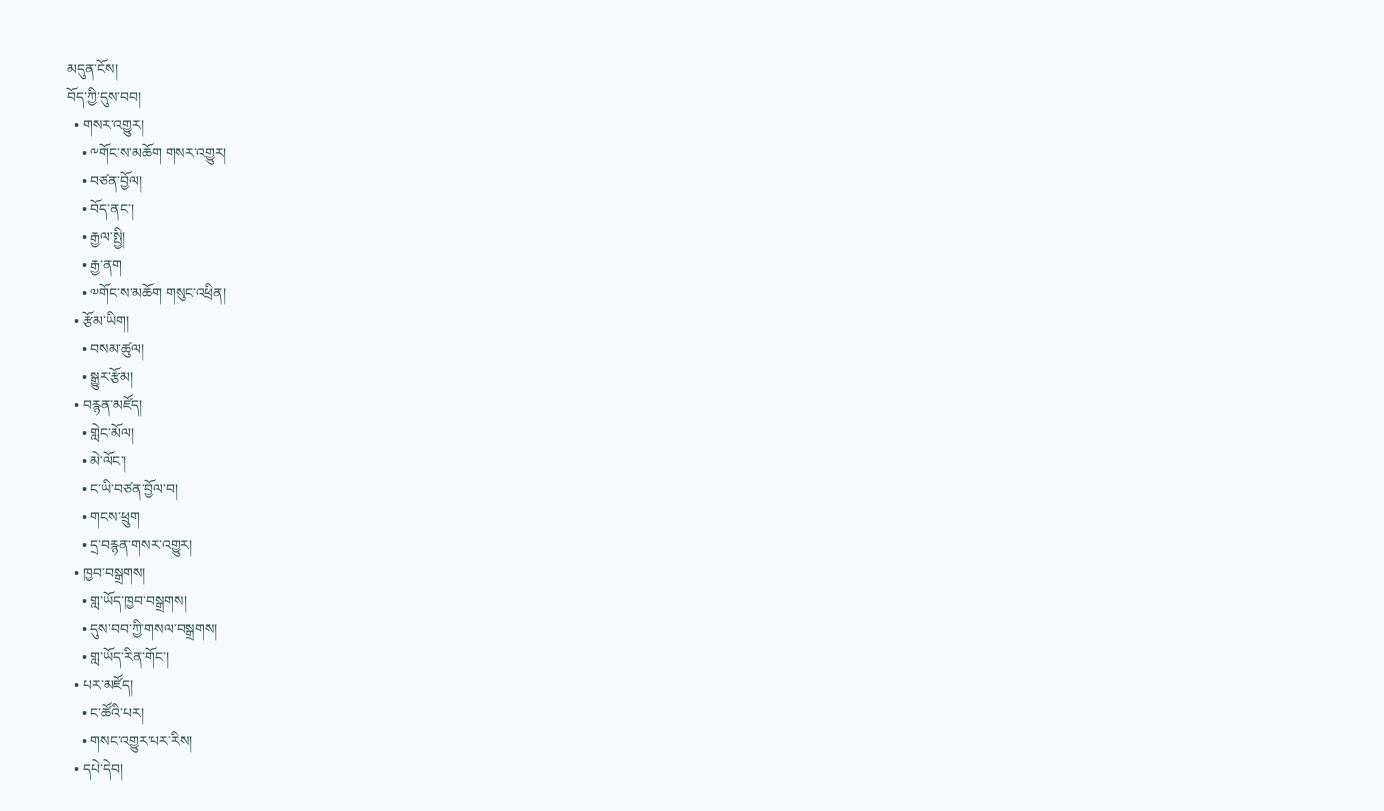མདུན་ངོས།
བོད་ཀྱི་དུས་བབ།
  • གསར་འགྱུར།
    • ༸གོང་ས་མཆོག གསར་འགྱུར།
    • བཙན་བྱོལ།
    • བོད་ནང་།
    • རྒྱལ་སྤྱི།
    • རྒྱ་ནག
    • ༧གོང་ས་མཆོག གསུང་འཕྲིན།
  • རྩོམ་ཡིག།
    • བསམ་ཚུལ།
    • སྒྱུར་རྩོམ།
  • བརྙན་མཛོད།
    • གླེང་མོལ།
    • མེ་ལོང་།
    • ང་ཡི་བཙན་བྱོལ་བ།
    • གངས་ཕྲུག
    • དྲ་བརྙན་གསར་འགྱུར།
  • ཁྱབ་བསྒྲགས།
    • གླ་ཡོད་ཁྱབ་བསྒྲགས།
    • དུས་བབ་ཀྱི་གསལ་བསྒྲགས།
    • གླ་ཡོད་རིན་གོང་།
  • པར་མཛོད།
    • ང་ཚོའི་པར།
    • གསང་འགྱུར་པར་རིས།
  • དཔེ་དེབ།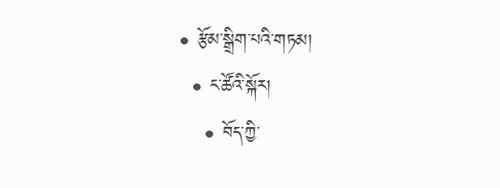• རྩོམ་སྒྲིག་པའི་གཏམ།
  • ང་ཚོའི་སྐོར།
    • བོད་ཀྱི་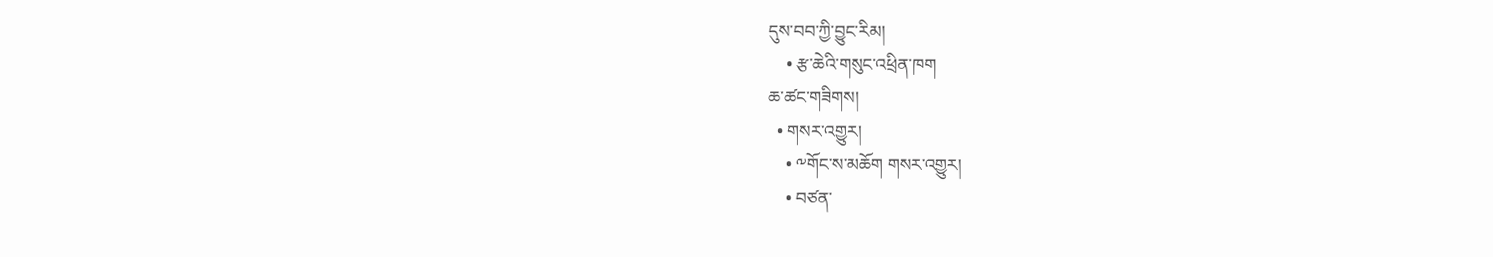དུས་བབ་ཀྱི་བྱུང་རིམ།
    • རྩ་ཆེའི་གསུང་འཕྲིན་ཁག
ཆ་ཚང་གཟིགས།
  • གསར་འགྱུར།
    • ༸གོང་ས་མཆོག གསར་འགྱུར།
    • བཙན་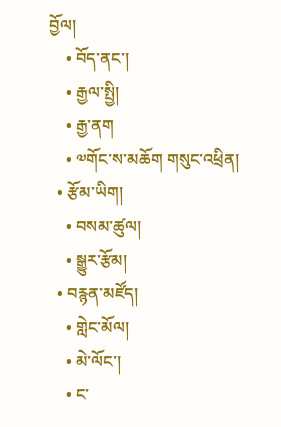བྱོལ།
    • བོད་ནང་།
    • རྒྱལ་སྤྱི།
    • རྒྱ་ནག
    • ༧གོང་ས་མཆོག གསུང་འཕྲིན།
  • རྩོམ་ཡིག།
    • བསམ་ཚུལ།
    • སྒྱུར་རྩོམ།
  • བརྙན་མཛོད།
    • གླེང་མོལ།
    • མེ་ལོང་།
    • ང་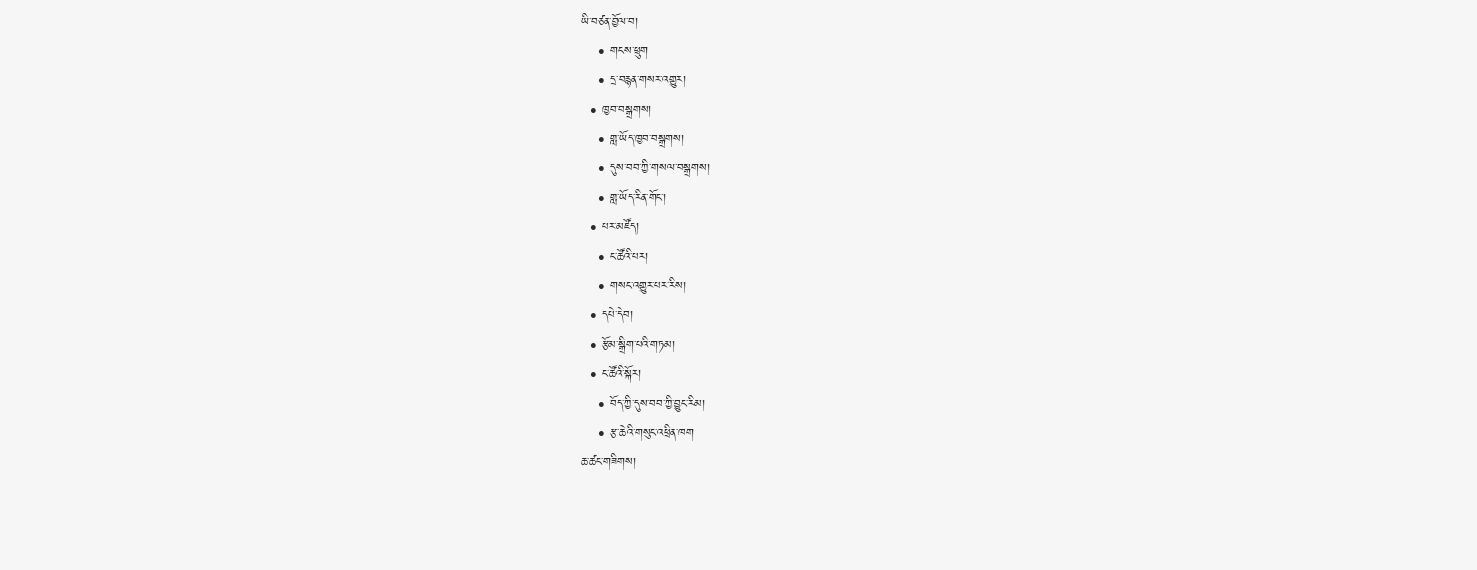ཡི་བཙན་བྱོལ་བ།
    • གངས་ཕྲུག
    • དྲ་བརྙན་གསར་འགྱུར།
  • ཁྱབ་བསྒྲགས།
    • གླ་ཡོད་ཁྱབ་བསྒྲགས།
    • དུས་བབ་ཀྱི་གསལ་བསྒྲགས།
    • གླ་ཡོད་རིན་གོང་།
  • པར་མཛོད།
    • ང་ཚོའི་པར།
    • གསང་འགྱུར་པར་རིས།
  • དཔེ་དེབ།
  • རྩོམ་སྒྲིག་པའི་གཏམ།
  • ང་ཚོའི་སྐོར།
    • བོད་ཀྱི་དུས་བབ་ཀྱི་བྱུང་རིམ།
    • རྩ་ཆེའི་གསུང་འཕྲིན་ཁག
ཆ་ཚང་གཟིགས།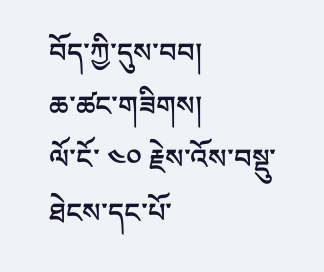བོད་ཀྱི་དུས་བབ།
ཆ་ཚང་གཟིགས།
ལོ་ངོ་ ༤༠ རྗེས་འོས་བསྡུ་ཐེངས་དང་པོ་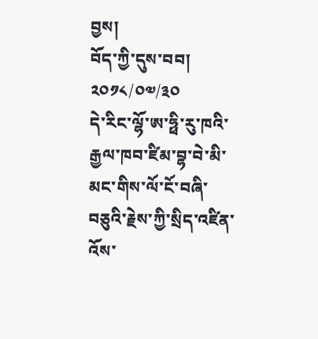བྱས།
བོད་ཀྱི་དུས་བབ།
༢༠༡༨/༠༧/༣༠
དེ་རིང་ལྷོ་ཨ་ཧྥི་རུ་ཁའི་རྒྱལ་ཁབ་ཛིམ་བྷ་བེ་མི་མང་གིས་ལོ་ངོ་བཞི་བཅུའི་རྗེས་ཀྱི་སྲིད་འཛིན་འོས་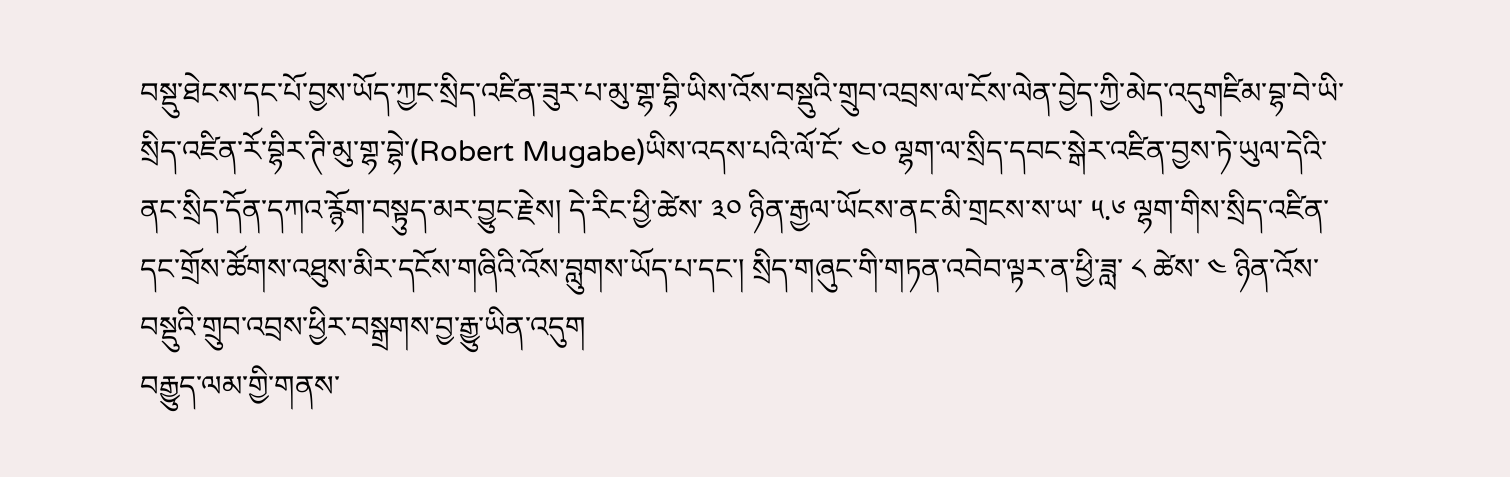བསྡུ་ཐེངས་དང་པོ་བྱས་ཡོད་ཀྱང་སྲིད་འཛིན་ཟུར་པ་མུ་གྷ་བྷི་ཡིས་འོས་བསྡུའི་གྲུབ་འབྲས་ལ་ངོས་ལེན་བྱེད་ཀྱི་མེད་འདུགཛིམ་བྷ་བེ་ཡི་སྲིད་འཛིན་རོ་བྷིར་ཊི་མུ་གྷ་བྷེ་(Robert Mugabe)ཡིས་འདས་པའི་ལོ་ངོ་ ༤༠ ལྷག་ལ་སྲིད་དབང་སྒེར་འཛིན་བྱས་ཏེ་ཡུལ་དེའི་ནང་སྲིད་དོན་དཀའ་རྙོག་བསྟུད་མར་བྱུང་རྗེས། དེ་རིང་ཕྱི་ཚེས་ ༣༠ ཉིན་རྒྱལ་ཡོངས་ནང་མི་གྲངས་ས་ཡ་ ༥.༦ ལྷག་གིས་སྲིད་འཛིན་དང་གྲོས་ཚོགས་འཐུས་མིར་དངོས་གཞིའི་འོས་བླུགས་ཡོད་པ་དང་། སྲིད་གཞུང་གི་གཏན་འབེབ་ལྟར་ན་ཕྱི་ཟླ་ ༨ ཚེས་ ༤ ཉིན་འོས་བསྡུའི་གྲུབ་འབྲས་ཕྱིར་བསྒྲགས་བྱ་རྒྱུ་ཡིན་འདུག
བརྒྱུད་ལམ་གྱི་གནས་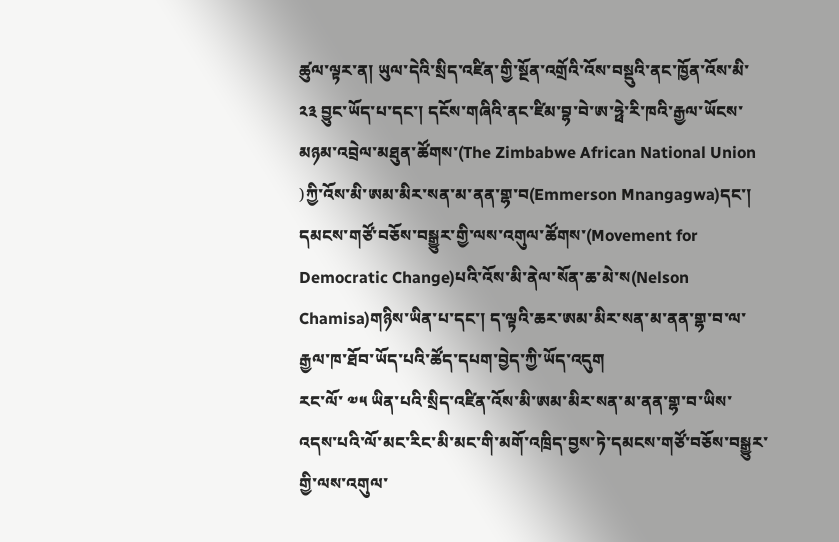ཚུལ་ལྟར་ན། ཡུལ་དེའི་སྲིད་འཛིན་གྱི་སྔོན་འགྲོའི་འོས་བསྡུའི་ནང་ཁྱོན་འོས་མི་ ༢༣ བྱུང་ཡོད་པ་དང་། དངོས་གཞིའི་ནང་ཛིམ་བྷ་བེ་ཨ་ཧྥེ་རི་ཁའི་རྒྱལ་ཡོངས་མཉམ་འབྲེལ་མཐུན་ཚོགས་(The Zimbabwe African National Union )ཀྱི་འོས་མི་ཨམ་མིར་སན་མ་ནན་གྷ་བ(Emmerson Mnangagwa)དང་། དམངས་གཙོ་བཅོས་བསྒྱུར་གྱི་ལས་འགུལ་ཚོགས་(Movement for Democratic Change)པའི་འོས་མི་ནེལ་སོན་ཆ་མེ་ས(Nelson Chamisa)གཉིས་ཡིན་པ་དང་། ད་ལྟའི་ཆར་ཨམ་མིར་སན་མ་ནན་གྷ་བ་ལ་རྒྱལ་ཁ་ཐོབ་ཡོད་པའི་ཚོད་དཔག་བྱེད་ཀྱི་ཡོད་འདུག
རང་ལོ་ ༧༥ ཡིན་པའི་སྲིད་འཛིན་འོས་མི་ཨམ་མིར་སན་མ་ནན་གྷ་བ་ཡིས་འདས་པའི་ལོ་མང་རིང་མི་མང་གི་མགོ་འཁྲིད་བྱས་ཏེ་དམངས་གཙོ་བཅོས་བསྒྱུར་གྱི་ལས་འགུལ་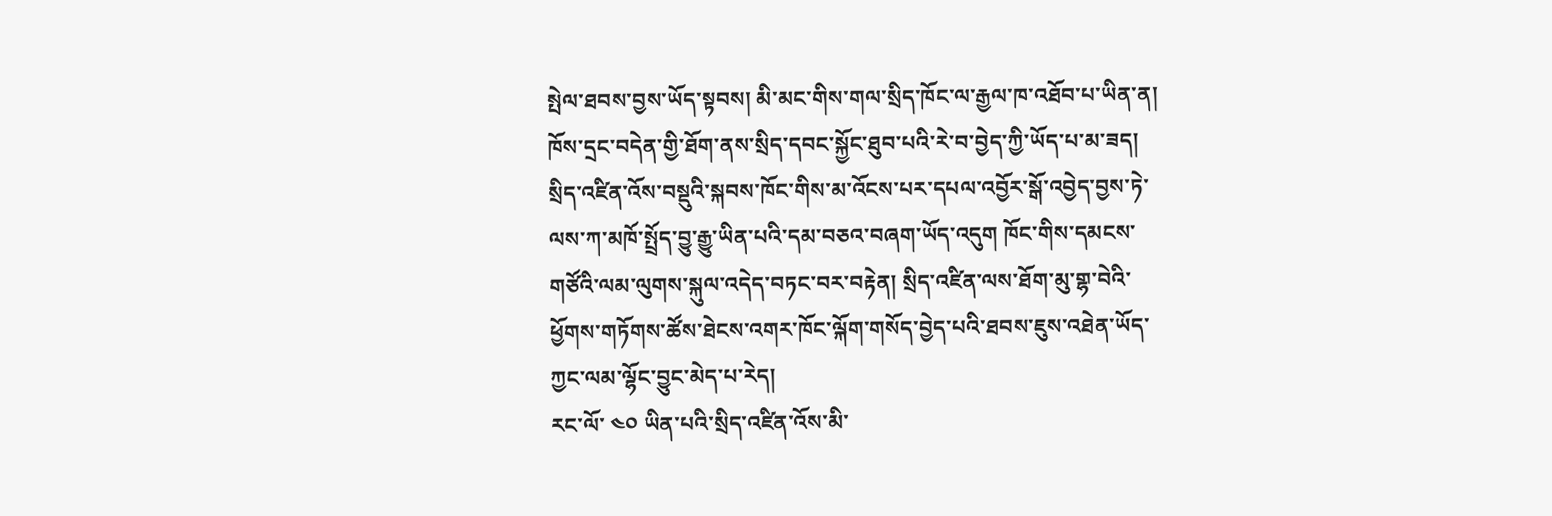སྤེལ་ཐབས་བྱས་ཡོད་སྟབས། མི་མང་གིས་གལ་སྲིད་ཁོང་ལ་རྒྱལ་ཁ་འཐོབ་པ་ཡིན་ན། ཁོས་དྲང་བདེན་གྱི་ཐོག་ནས་སྲིད་དབང་སྐྱོང་ཐུབ་པའི་རེ་བ་བྱེད་ཀྱི་ཡོད་པ་མ་ཟད། སྲིད་འཛིན་འོས་བསྡུའི་སྐབས་ཁོང་གིས་མ་འོངས་པར་དཔལ་འབྱོར་སྒོ་འབྱེད་བྱས་ཏེ་ལས་ཀ་མཁོ་སྤྲོད་བྱུ་རྒྱུ་ཡིན་པའི་དམ་བཅའ་བཞག་ཡོད་འདུག ཁོང་གིས་དམངས་གཙོའི་ལམ་ལུགས་སྐུལ་འདེད་བཏང་བར་བརྟེན། སྲིད་འཛིན་ལས་ཐོག་མུ་གྷ་བེའི་ཕྱོགས་གཏོགས་ཚོས་ཐེངས་འགར་ཁོང་ལྐོག་གསོད་བྱེད་པའི་ཐབས་ཇུས་འཐེན་ཡོད་ཀྱང་ལམ་ལྷོང་བྱུང་མེད་པ་རེད།
རང་ལོ་ ༤༠ ཡིན་པའི་སྲིད་འཛིན་འོས་མི་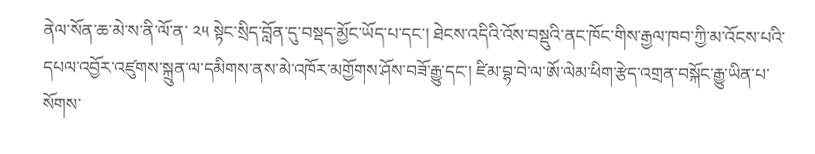ནེལ་སོན་ཆ་མེ་ས་ནི་ལོ་ན་ ༢༥ སྟེང་སྲིད་བློན་དུ་བསྡད་མྱོང་ཡོད་པ་དང་། ཐེངས་འདིའི་འོས་བསྡུའི་ནང་ཁོང་གིས་རྒྱལ་ཁབ་ཀྱི་མ་འོངས་པའི་དཔལ་འབྱོར་འཛུགས་སྐྲུན་ལ་དམིགས་ནས་མེ་འཁོར་མགྱོགས་ཤོས་བཟོ་རྒྱུ་དང་། ཛིམ་བྷ་བེ་ལ་ཨོ་ལེམ་ཕིག་རྩེད་འགྲན་བསྐོང་རྒྱུ་ཡིན་པ་སོགས་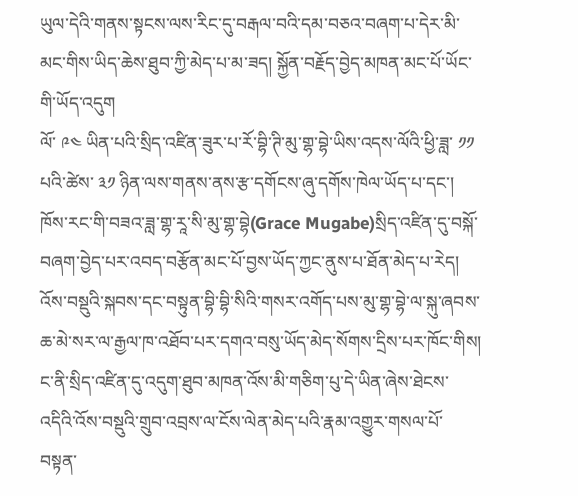ཡུལ་དེའི་གནས་སྟངས་ལས་རིང་དུ་བརྒལ་བའི་དམ་བཅའ་བཞག་པ་དེར་མི་མང་གིས་ཡིད་ཆེས་ཐུབ་ཀྱི་མེད་པ་མ་ཟད། སྐྱོན་བརྗོད་བྱེད་མཁན་མང་པོ་ཡོང་གི་ཡོད་འདུག
ལོ་ ༩༤ ཡིན་པའི་སྲིད་འཛིན་ཟུར་པ་རོ་བྷི་ཊི་མུ་གྷ་བྷེ་ཡིས་འདས་ལོའི་ཕྱི་ཟླ་ ༡༡ པའི་ཚེས་ ༣༡ ཉིན་ལས་གནས་ནས་རྩ་དགོངས་ཞུ་དགོས་ཁེལ་ཡོད་པ་དང་། ཁོས་རང་གི་བཟའ་ཟླ་གྷ་རཱ་སི་མུ་གྷ་བྷེ(Grace Mugabe)སྲིད་འཛིན་དུ་བསྐོ་བཞག་བྱེད་པར་འབད་བརྩོན་མང་པོ་བྱས་ཡོད་ཀྱང་ནུས་པ་ཐོན་མེད་པ་རེད། འོས་བསྡུའི་སྐབས་དང་བསྟུན་བྷི་བྷི་སིའི་གསར་འགོད་པས་མུ་གྷ་བྷེ་ལ་སྐུ་ཞབས་ཆ་མེ་སར་ལ་རྒྱལ་ཁ་འཐོབ་པར་དགའ་བསུ་ཡོད་མེད་སོགས་དྲིས་པར་ཁོང་གིས། ང་ནི་སྲིད་འཛིན་དུ་འདུག་ཐུབ་མཁན་འོས་མི་གཅིག་པུ་དེ་ཡིན་ཞེས་ཐེངས་འདིའི་འོས་བསྡུའི་གྲུབ་འབྲས་ལ་ངོས་ལེན་མེད་པའི་རྣམ་འགྱུར་གསལ་པོ་བསྟན་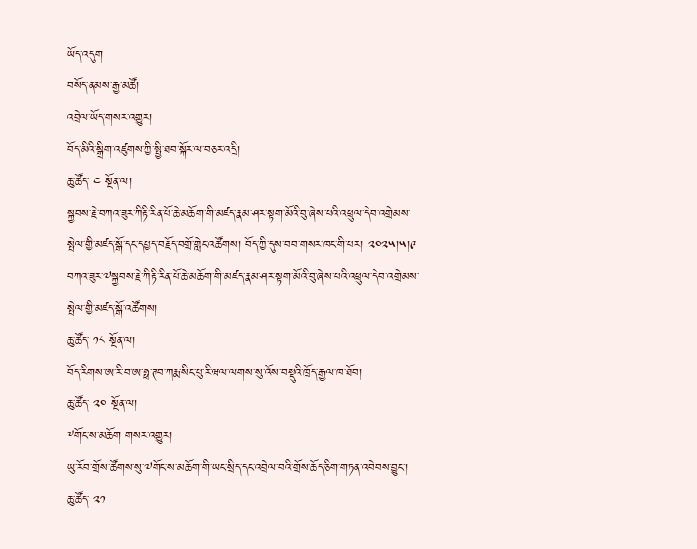ཡོད་འདུག
བསོད་ནམས་རྒྱ་མཚོ།
འབྲེལ་ཡོད་གསར་འགྱུར།
བོད་མིའི་སྒྲིག་འཛུགས་ཀྱི་སྤྱི་ཐབ་སྐོར་ལ་བཅར་འདྲི།
ཆུ་ཚོད་ ༤ སྔོན་ལ།
སྐྱབས་རྗེ་བཀའ་ཟུར་ཀིརྟི་རིན་པོ་ཆེ་མཆོག་གི་མཛད་རྣམ་ཤར་སྟག་མོའི་བུ་ཞེས་པའི་འཕྲུལ་དེབ་འགྲེམས་སྤེལ་གྱི་མཛད་སྒོ་དང་དཔྱད་བརྗོད་བགྲོ་གླེང་འཚོགས། བོད་ཀྱི་དུས་བབ་གསར་ཁང་གི་པར། ༢༠༢༥།༥།༩
བཀའ་ཟུར་༧སྐྱབས་རྗེ་ཀིརྟི་རིན་པོ་ཆེ་མཆོག་གི་མཛད་རྣམ་ཤར་སྟག་མོའི་བུ་ཞེས་པའི་འཕྲུལ་དེབ་འགྲེམས་སྤེལ་གྱི་མཛད་སྒོ་འཚོགས།
ཆུ་ཚོད་ ༡༨ སྔོན་ལ།
བོད་རིགས་ཨ་རི་བ་ཨ་ཧྥ་ཊབ་ཀརྨ་སིང་པུ་རི་ཝལ་ལགས་སུ་འོས་བསྡུའི་ཁྲོད་རྒྱལ་ཁ་ཐོབ།
ཆུ་ཚོད་ ༢༠ སྔོན་ལ།
༸གོང་ས་མཆོག གསར་འགྱུར།
ཡུ་རོབ་གྲོས་ཚོགས་སུ་༧གོང་ས་མཆོག་གི་ཡང་སྲིད་དང་འབྲེལ་བའི་གྲོས་ཆོད་ཅིག་གཏན་འབེབས་བྱུང་།
ཆུ་ཚོད་ ༢༡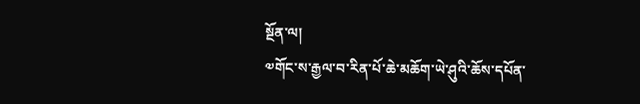སྔོན་ལ།
༧གོང་ས་རྒྱལ་བ་རིན་པོ་ཆེ་མཆོག་ཡེ་ཤུའི་ཆོས་དཔོན་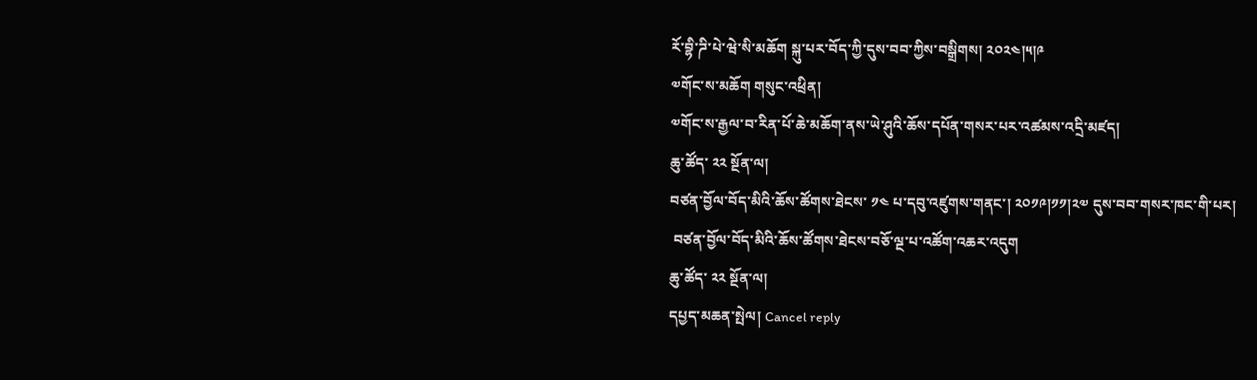རོ་བྷི་ཌི་པེ་ཝེ་སི་མཆོག སྐུ་པར་བོད་ཀྱི་དུས་བབ་ཀྱིས་བསྒྲིགས། ༢༠༢༤།༥།༩
༧གོང་ས་མཆོག གསུང་འཕྲིན།
༧གོང་ས་རྒྱལ་བ་རིན་པོ་ཆེ་མཆོག་ནས་ཡེ་ཤུའི་ཆོས་དཔོན་གསར་པར་འཚམས་འདྲི་མཛད།
ཆུ་ཚོད་ ༢༢ སྔོན་ལ།
བཙན་བྱོལ་བོད་མིའི་ཆོས་ཚོགས་ཐེངས་ ༡༤ པ་དབུ་འཛུགས་གནང་། ༢༠༡༩།༡༡།༢༧ དུས་བབ་གསར་ཁང་གི་པར།
 བཙན་བྱོལ་བོད་མིའི་ཆོས་ཚོགས་ཐེངས་བཅོ་ལྔ་པ་འཚོག་འཆར་འདུག
ཆུ་ཚོད་ ༢༢ སྔོན་ལ།
དཔྱད་མཆན་སྤེལ། Cancel reply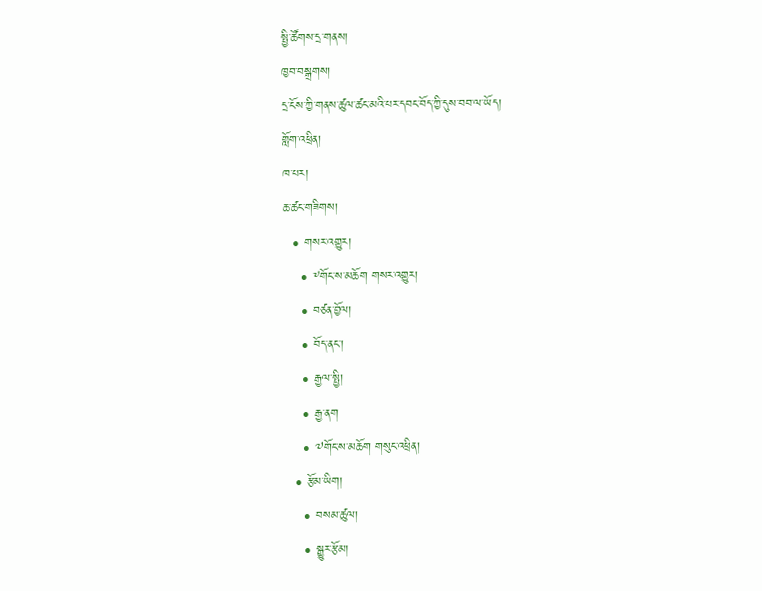སྤྱི་ཚོགས་དྲ་གནས།
ཁྱབ་བསྒྲགས།
དྲ་ངོས་ཀྱི་གནས་ཚུལ་ཚང་མའི་པར་དབང་བོད་ཀྱི་དུས་བབ་ལ་ཡོད།
གློག་འཕྲིན།
ཁ་པར།
ཆ་ཚང་གཟིགས།
  • གསར་འགྱུར།
    • ༸གོང་ས་མཆོག གསར་འགྱུར།
    • བཙན་བྱོལ།
    • བོད་ནང་།
    • རྒྱལ་སྤྱི།
    • རྒྱ་ནག
    • ༧གོང་ས་མཆོག གསུང་འཕྲིན།
  • རྩོམ་ཡིག།
    • བསམ་ཚུལ།
    • སྒྱུར་རྩོམ།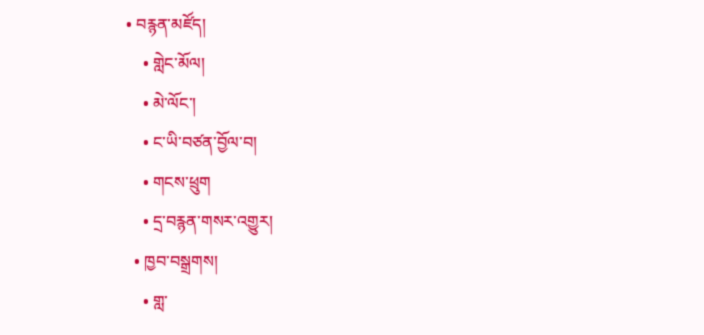• བརྙན་མཛོད།
    • གླེང་མོལ།
    • མེ་ལོང་།
    • ང་ཡི་བཙན་བྱོལ་བ།
    • གངས་ཕྲུག
    • དྲ་བརྙན་གསར་འགྱུར།
  • ཁྱབ་བསྒྲགས།
    • གླ་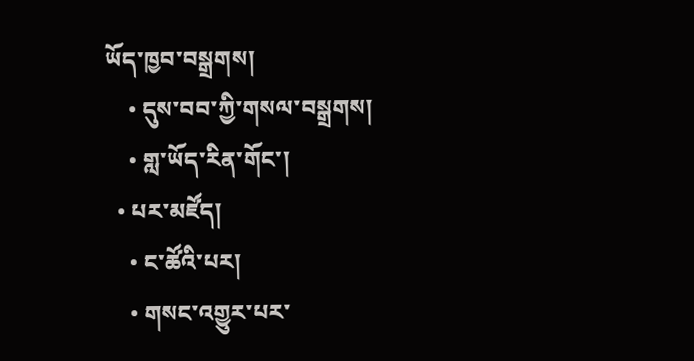ཡོད་ཁྱབ་བསྒྲགས།
    • དུས་བབ་ཀྱི་གསལ་བསྒྲགས།
    • གླ་ཡོད་རིན་གོང་།
  • པར་མཛོད།
    • ང་ཚོའི་པར།
    • གསང་འགྱུར་པར་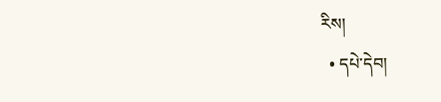རིས།
  • དཔེ་དེབ།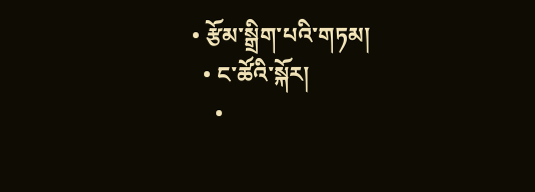• རྩོམ་སྒྲིག་པའི་གཏམ།
  • ང་ཚོའི་སྐོར།
    •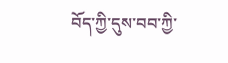བོད་ཀྱི་དུས་བབ་ཀྱི་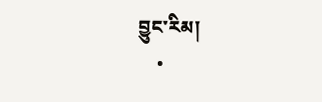བྱུང་རིམ།
    •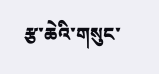རྩ་ཆེའི་གསུང་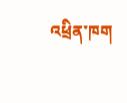འཕྲིན་ཁག